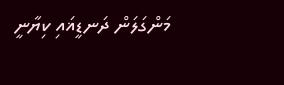މަންގަލަން ދަނޑީޣައި ކިޔާނީ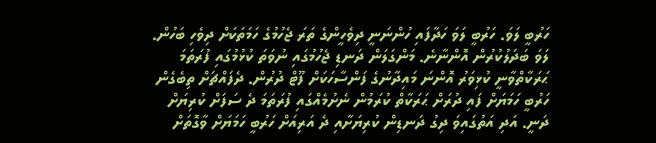ހަރުބީ ލަވަ. ހަރުބީ ލަވަ ހަދާފައި ހުންނަނީ ދިވެހީންގެ ތަރަ ޖެހުމުގެ ހަމަތަކަށް ދިވެހި ބަހުން. ލަވަ ބަދަލުކުރުން އޮންނާނެ. މަންގަލަން ދަނޑި ޖެހުމުގައި ނުވަތަ ކުޅުމުގައި ފުރަތަމަ ޙަރަކާތްވާނީ ކުޅިވަރު އޮންނަ މައިދާނުގެ ފަންސާހަކަށް ފޫޓް ދުރުން. ދެފައްޗަށް ތިބެގެން ހަރުބީ ހަމަޔަށް ފައި ދުރަށް ޙަރަކާތް ކުރަމުން ނެށުމެއްގައި ފުރަތަމަ ދެ ސަފަށް ކުރިޔަށް ދަނީ. އަދި އަތުގައިވަ ދިގު ދަނޑިން ކުރިޔަށާއި ދެ އަރިއަށް ހަރުބީ ހަމަޔަށް ވާގޮތަށް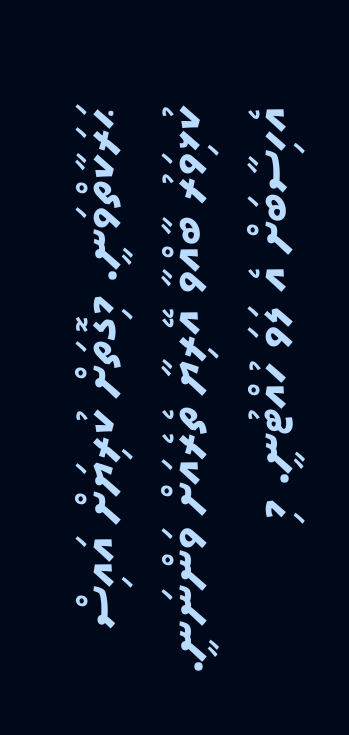ޙަރަކާތްވަނީ. މިގޮތަށް ކުރިޔަށް އައިސް ކުޅިވަރު ބާއްވާ އޭރިޔާ ތެރެއަށް ވަންނަނީ. އެހިސާބަށް އެ ލަވަ ހުއްޓުނީ. މި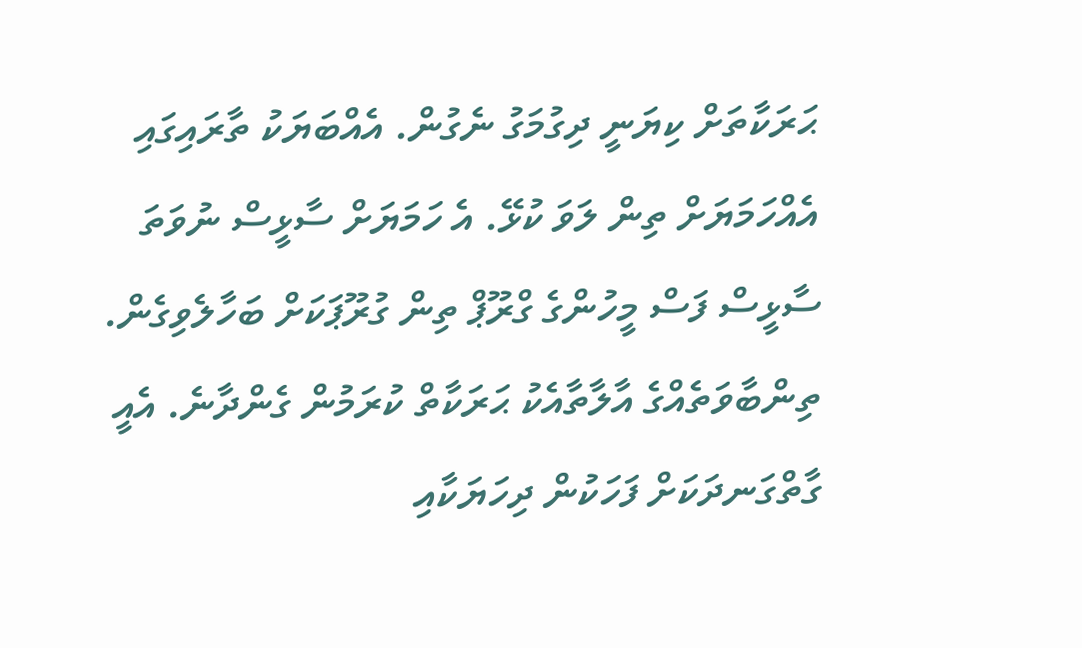ޙަރަކާތަށް ކިޔަނީ ދިގުމަގު ނެގުން. އެއްބަޔަކު ތާރައިގައި އެއްހަމަޔަށް ތިން ލަވަ ކުޅޭ. އެ ހަމަޔަށް ސާޅީސް ނުވަތަ ސާޅީސް ފަސް މީހުންގެ ގްރޫޕް ތިން ގުރޫޕަކަށް ބަހާލެވިގެން. ތިންބާވަތެއްގެ އާލާތާއެކު ޙަރަކާތް ކުރަމުން ގެންދާނެ. އެއީ ގާތްގަނދަކަށް ފަހަކުން ދިހަޔަކާއި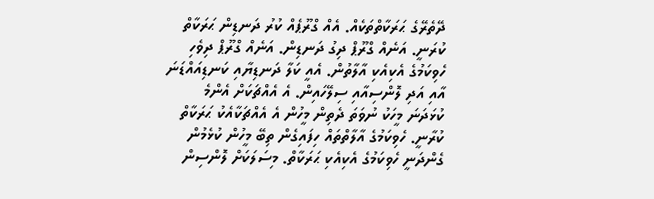ދޭތެރޭގެ ޙަރަކާތްތަކެއް. އެއް ގްރޫޕެއް ކުރު ދަނޑިން ޙަރަކާތް ކުރަނީ. އަނެއް ގްރޫޕް ދިގު ދަނޑިން. އަނެއް ގްރޫޕް ދިވެހި ހެވިކަމުގެ އެކިއެކި އާލާތުން. އެއީ ކަލާ ދަނޑިޔާއި ކަނޑިއައްޑަނަ އާއި އަދި ލޮންސިއާއި ސިލޭހައިން. އެ އެއްޗަކަށް އެންމެ ކުޅަދަނަ މީހަކު ނުވަތަ ދެތިން މީހުން އެ އެއްޗަކާއެކު ޙަރަކާތް ކުރާނީ. ހެވިކަމުގެ އާލާތްތައް ހިފައިގެން ތިބޭ މީހުން ކުޅެމުން ގެންދަނީ ހެވިކަމުގެ އެކިއެކި ޙަރަކާތް. މިސަލަކަށް ލޮންސިން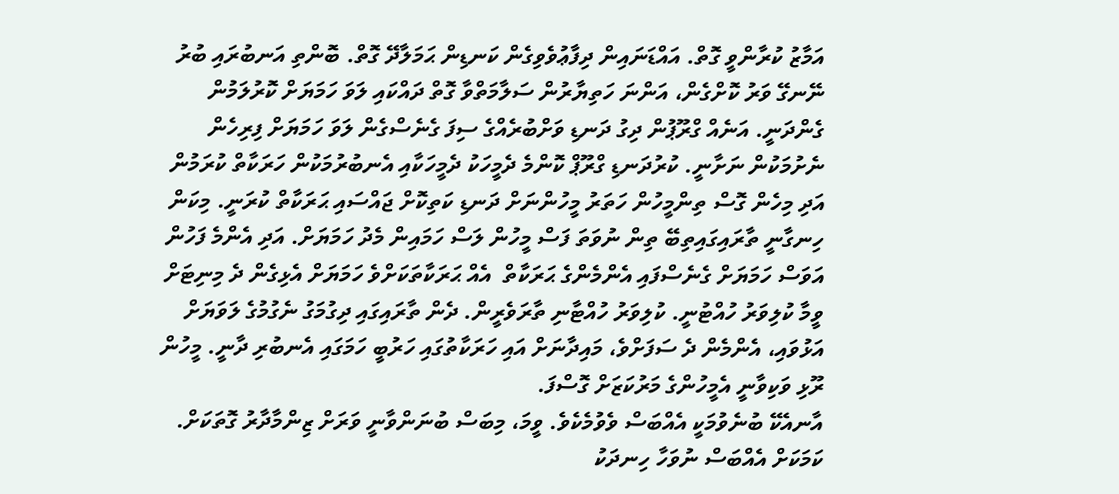އަމާޒު ކުރާންވީ ގޮތް. އައްޑަނައިން ދިފާޢުވެވިގެން ކަނޑިން ޙަމަލާދޭ ގޮތް. ބޮންތި އަނބުރައި ބުރު ނޭނގޭ ވަރު ކޮށްގެން، އަންނަ ހަތިޔާރުން ސަލާމަތްވާ ގޮތް ދައްކައި ލަވަ ހަމަޔަށް ކޮރުލަމުން ގެންދަނީ. އަނެއް ގްރޫޕުން ދިގު ދަނޑި ވަށްބުރެއްގެ ސިފަ ގެނެސްގެން ލަވަ ހަމަޔަށް ފިރިހެން ނެށުމަކުން ނަށާނީ. ކުރުދަނޑި ގްރޫޕް ކޮންމެ ދެމީހަކު ދެމީހަކާއި އެނބުރުމަކުން ހަރަކާތް ކުރަމުން އަދި މިހެން ގޮސް ތިންމީހުން ހަތަރު މީހުންނަށް ދަނޑި ކަތިކޮށް ޖައްސައި ޙަރަކާތް ކުރަނީ. މިކަން ހިނގާނީ ތާރައިގައިތިބޭ ތިން ނުވަތަ ފަސް މީހުން ލަސް ހަމައިން މެދު ހަމަޔަށް. އަދި އެންމެ ފަހުން އަވަސް ހަމަޔަށް ގެނެސްފައި އެންމެންގެ ޙަރަކާތް  އެއް ޙަރަކާތަކަށްވެ ހަމަޔަށް އެޅިގެން ދެ މިނިޓަށް ވީމާ ކުލިވަރު ހުއްޓުނީ. ކުލިވަރު ހުއްޓާނި ތާރަވެރީން. ދެން ތާރައިގައި ދިގުމަގު ނެގުމުގެ ލަވަޔަށް އަޅުވައި، އެންމެން ދެ ސަފަށްވެ، މައިދާނަށް އައި ހަރަކާތުގައި ހަރުބީ ހަމަގައި އެނބުރި ދާނީ. މީހުން ރޫޅި ވަކިވާނީ އެމީހުންގެ މަރުކަޒަށް ގޮސްފަ.
އާނއެކޭ ބުނެވުމަކީ އެއްބަސް ވެވުމެކެވެ. ވީމަ، މިބަސް ބުނަންވާނީ ވަރަށް ޒިންމާދާރު ގޮތަކަށް. ކަމަކަށް އެއްބަސް ނުވަހާ ހިނދަކު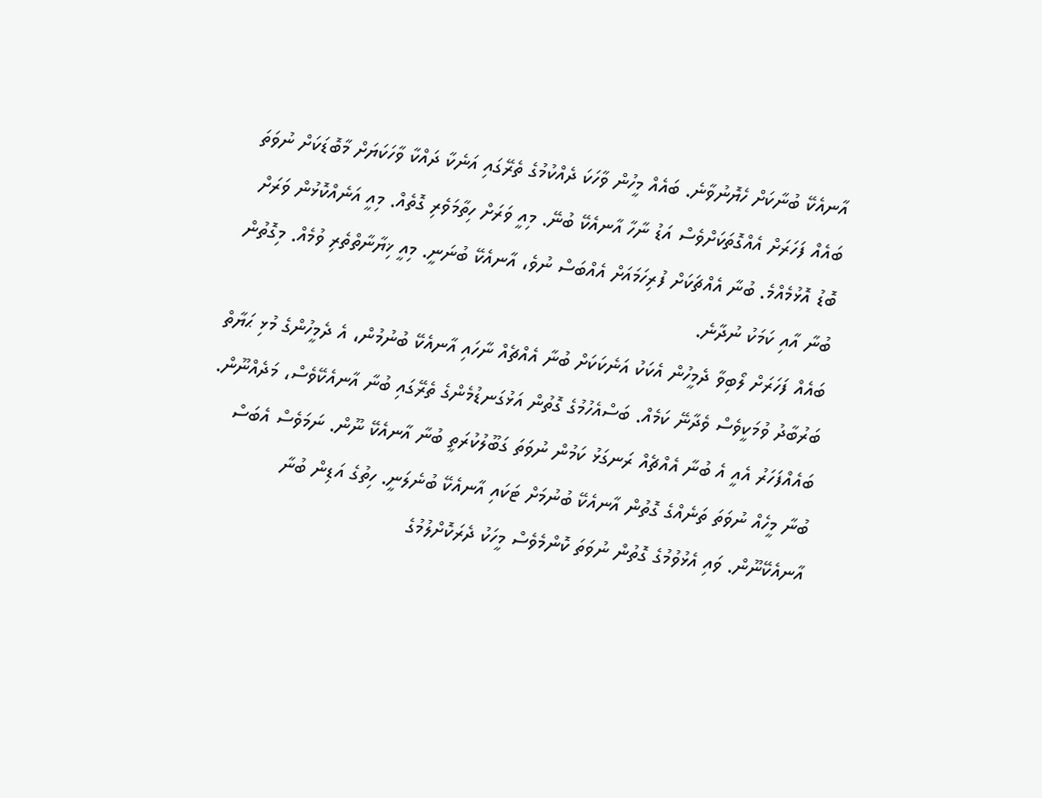އާނއެކޭ ބުނާކަށް ހެޔޮނުވާނެ. ބައެއް މީހުން ވާހަކަ ދެއްކުމުގެ ތެރޭގައި އަނެކާ ދައްކާ ވާހަކަޔަށް މާބޮޑަކަށް ނުވަތަ ބައެއް ފަހަރަށް އެއްގޮތަކަށްވެސް އަޑު ނާހާ އާނއެކޭ ބުނޭ. މިއީ ވަރަށް ހިތާމަވެރި ގޮތެއް. މިއީ އަނެއްކޮޅުން ވަރަށް ބޮޑު އޮޅުމެއްމެ. ބުނާ އެއްޗަކަށް ފުރިހަމައަށް އެއްބަސް ނުވެ، އާނއެކޭ ބުނަނީ. މިއީ ޚިޔާނާތްތެރި ވުމެއް. މިގޮތުން ބުނާ އާއި ކަމަކު ނުދާނެ.
ބައެއް ފަހަރަށް ލޯބިވާ ދެމީހުން އެކަކު އަނެކަކަށް ބުނާ އެއްޗެއް ނާހައި އާނއެކޭ ބުނުމުން، އެ ދެމީހުންގެ މުޅި ޙަޔާތް ބަރުބާދު ވުމަކީވެސް ވެދާނޭ ކަމެއް. ބަސްއެހުމުގެ ގޮތުން އަޅުގަނޑުމެންގެ ތެރޭގައި ބުނާ އާނއެކޭވެސް، މަދެއްނޫން. ބައެއްފަހަރު އެއީ އެ ބުނާ އެއްޗެއް ރަނގަޅު ކަމުން ނުވަތަ ގަބޫލުކުރަތީ ބުނާ އާނއެކޭ ނޫން. ނަމަވެސް އެބަސް ބުނާ މީހެއް ނުވަތަ ތަނެއްގެ ގޮތުން އާނއެކޭ ބުނުމަށް ޓަކައި އާނއެކޭ ބުނެލަނީ. ހިތުގެ އަޑިން ބުނާ އާނއެކޭނޫން. ވައި އެޅުވުމުގެ ގޮތުން ނުވަތަ ކޮންމެވެސް މީހަކު ދެރަކޮށްލުމުގެ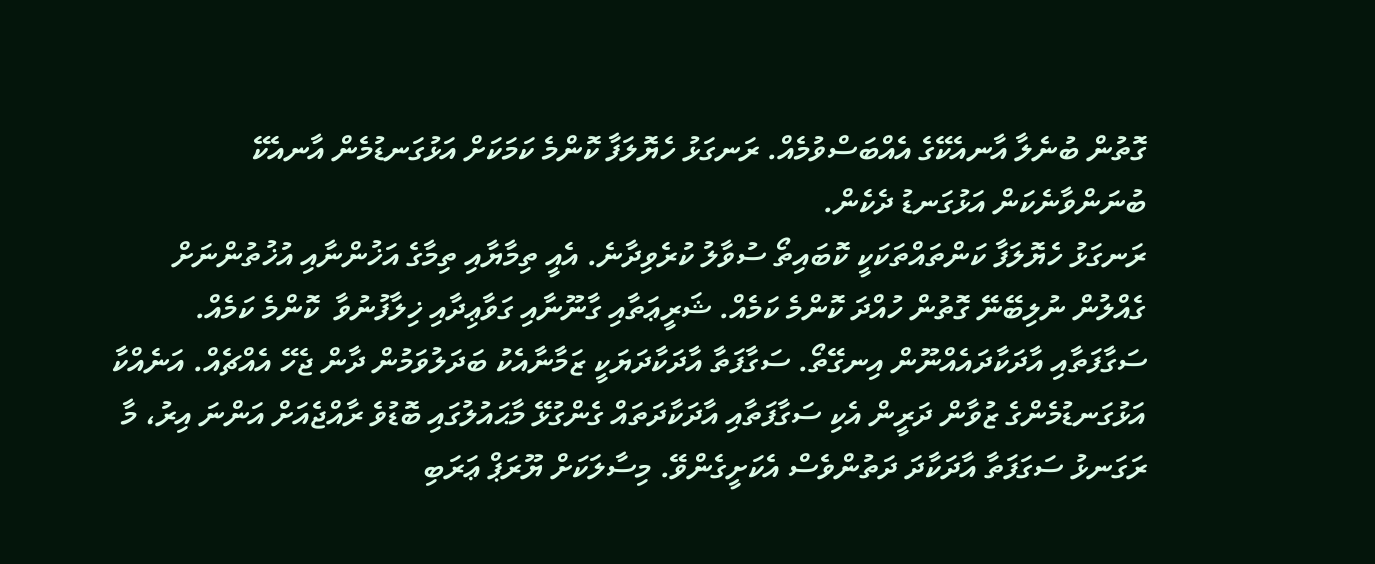ގޮތުން ބުނެލާ އާނއެކޭގެ އެއްބަސްވުމެއް. ރަނގަޅު ހެޔޮލަފާ ކޮންމެ ކަމަކަށް އަޅުގަނޑުމެން އާނއެކޭ ބުނަންވާނެކަން އަޅުގަނޑު ދެކެން.
ރަނގަޅު ހެޔޮލަފާ ކަންތައްތަކަކީ ކޮބައިތޯ ސުވާލު ކުރެވިދާނެ. އެއީ ތިމާޔާއި ތިމާގެ އަޚުންނާއި އުޚުތުންނަށް ގެއްލުން ނުލިބޭނޭ ގޮތުން ހުއްދަ ކޮންމެ ކަމެއް. ޝަރީޢަތާއި ގާނޫނާއި ގަވާޢިދާއި ޚިލާފުނުވާ  ކޮންމެ ކަމެއް. ސަގާފަތާއި އާދަކާދައެއްނޫން އިނގޭތޯ. ސަގާފަތާ އާދަކާދަޔަކީ ޒަމާނާއެކު ބަދަލުވަމުން ދާން ޖެހޭ އެއްޗެއް. އަނެއްކާ އަޅުގަނޑުމެންގެ ޒުވާން ދަރީން އެކި ސަގާފަތާއި އާދަކާދަތައް ގެންގުޅޭ މާޙައުލުގައި ބޮޑުވެ ރާއްޖެއަށް އަންނަ އިރު، މާ ރަގަނޅު ސަގަފަތާ އާދަކާދަ ދަތުންވެސް އެކަށީގެންވޭ. މިސާލަކަށް ޔޫރަޕް ޢަރަބި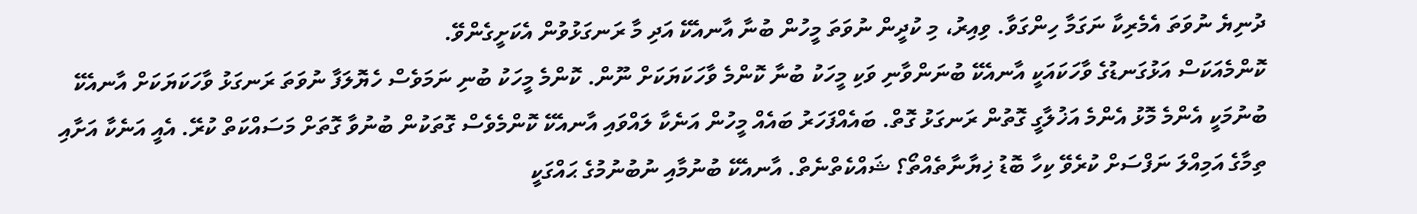ދުނިޔެ ނުވަތަ އެމެރިކާ ނަގަމާ ހިންގަވާ. ވިއިރު، މި ކުދީން ނުވަތަ މީހުން ބުނާ އާނއެކޭ އަދި މާ ރަނގަޅުވުން އެކަށީގެންވޭ.
ކޮންމެއަކަސް އަޅުގަނޑުގެ ވާހަކައަކީ އާނއެކޭ ބުނަންވާނި ވަކި މީހަކު ބުނާ ކޮންމެ ވާހަކަޔަކަށް ނޫން. ކޮންމެ މީހަކު ބުނި ނަމަވެސް ހެޔޮލަފާ ނުވަތަ ރަނގަޅު ވާހަކަޔަކަށް އާނއެކޭ ބުނުމަކީ އެންމެ މޮޅު އެންމެ އަޚުލާގީ ގޮތުން ރަނގަޅު ގޮތް. ބައެއްފަހަރު ބައެއް މީހުން އަނެކާ ލައްވައި އާނއެކޭ ކޮންމެވެސް ގޮތަކުން ބުނުވާ ގޮތަށް މަސައްކަތް ކުރޭ. އެއީ އަނެކާ އަށާއި ތިމާގެ އަމިއްލަ ނަފްސަށް ކުރެވޭ ކިހާ ބޮޑު ޚިޔާނާތެއްތޯ؟ ޝައްކެތްނެތް. އާނއެކޭ ބުނުމާއި ނުބުނުމުގެ ޙައްގަކީ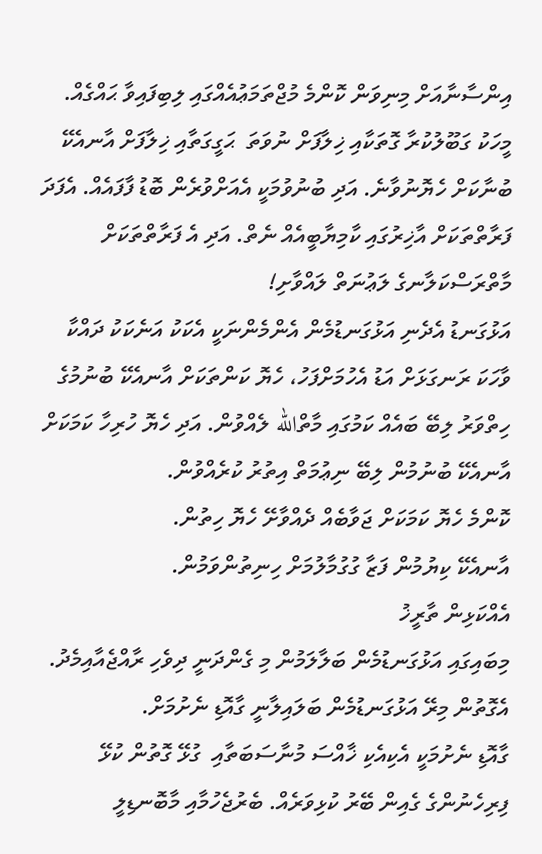އިންސާނާއަށް މިނިވަން ކޮންމެ މުޖްތަމަޢުއެއްގައި ލިބިފައިވާ ޙައްގެއް. މީހަކު ގަބޫލުކުރާ ގޮތަކާއި ޚިލާފަށް ނުވަތަ  ޙަގީގަތާއި ޚިލާފަށް އާނއެކޭ ބުނާކަށް ހެޔޮނުވާނެ. އަދި ބުނުވުމަކީ އެއަށްވުރެން ބޮޑު ފާފައެއް. އެފަދަ ފަރާތްތަކަށް އާޚިރުގައި ކާމިޔާބީއެއް ނެތް. އަދި އެ ފަރާތްތަކަށް މާތްރަސްކަލާނގެ ލަޢުނަތް ލައްވާށި!
އަޅުގަނޑު އެދެނި އަޅުގަނޑުމެން އެންމެންނަކީ އެކަކު އަނެކަކު ދައްކާ ވާހަކަ ރަނގަޅަށް އަޑު އެހުމަށްފަހު، ހެޔޮ ކަންތަކަށް އާނއެކޭ ބުނުމުގެ ހިތްވަރު ލިބޭ ބައެއް ކަމުގައި މާތްالله ލެއްވުން. އަދި ހެޔޮ ހުރިހާ ކަމަކަށް އާނއެކޭ ބުނުމުން ލިބޭ ނިޢުމަތް އިތުރު ކުރެއްވުން.
ކޮންމެ ހެޔޮ ކަމަކަށް ޖަވާބެއް ދެއްވާށޭ ހެޔޮ ހިތުން.
އާނއެކޭ ކިޔުމުން ފަޒާ ގުގުމާލުމަށް ހިނިތުންވަމުން.
އެއްކަޅިން ތާރީޚު
މިބައިގައި އަޅުގަނޑުމެން ބަލާލަމުން މި ގެންދަނީ ދިވެހި ރާއްޖެއާއިމެދު.  އެގޮތުން މިރޭ އަޅުގަނޑުމެން ބަލައިލާނީ ގާއޮޑި ނެށުމަށް.
ގާއޮޑި ނެށުމަކީ އެކިއެކި ޚާއްސަ މުނާސަބަތާއި  ގުޅޭ ގޮތުން ކުޅޭ ފިރިހެނުންގެ ގެއިން ބޭރު ކުޅިވަރެއް. ބެރުޖެހުމާއި މާބޮނޑިލީ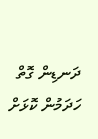ދަނޑިން ގޮތް ހަދަމުން ކޮޅަށް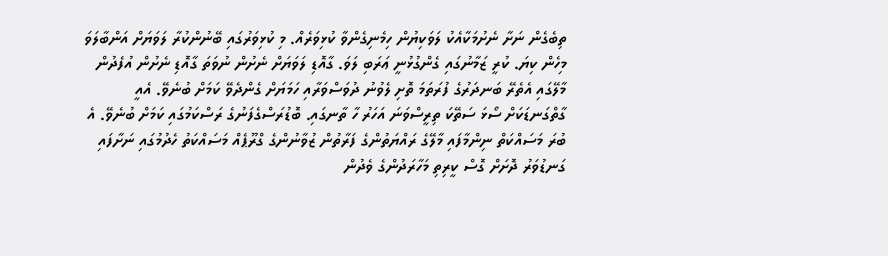ތިބެގެން ނަށާ ނެށުމަކާއެކު ލަވަކިޔުން ހިމެނިގެންވާ ކުޅިވަރެއް. މި ކުޅިވަރުގައި ބޭނުންކުރާ ލަވަޔަށް އަންބާލަވަ މިހެން ކިޔަ. ކުރީ ޒަމާނުގައި ގެންގުޅުނީ ޢަރަބި ލަވަ. ގާއޮޑި ލަވަޔަށް ނެށުން ނުވަތަ ގާއޮޑި ނެށުން އުފެދުން މާލޭގައި އެތެރޭ ބަނދަރުގެ ފުރަތަމަ ތޮށި ލެވުނު ދުވަސްވަރާއި ހަމަޔަށް ގެންދެވޭ ކަމަށް ބުނެވޭ. އެއީ ގާތްގަނޑަކަށް ސޯޅަ ސަތޭކަ ތިރީސްވަނަ އަހަރު ހާ ތާނގައި. ބޮޑުރަސްގެފަނުގެ ރަސްކަމުގައި ކަމަށް ބުނެވޭ. އެ ބުރަ މަސައްކަތް ނިންމާފައި މާލޭގެ ރައްޔަތުންގެ ފަރާތުން ޒުވާނުންގެ ގްރޫޕެއް މަސައްކަތު ހެދުމުގައި ނަށާފައި ގަނޑުވަރު ދޮށަށް ގޮސް ކީރިތި މަހާރަދުންގެ ވެދުން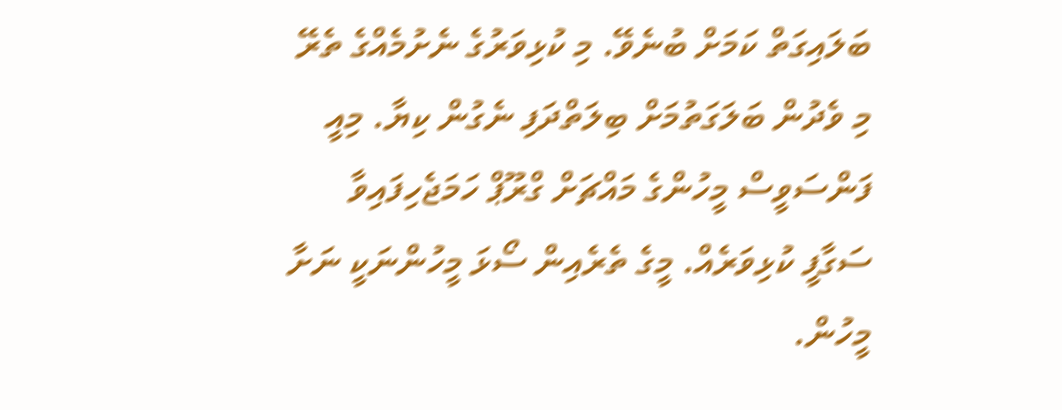ބަލައިގަތް ކަމަށް ބުނެވޭ. މި ކުޅިވަރުގެ ނެށުމެއްގެ ތެރޭ މި ވެދުން ބަލަގަތުމަށް ބިލަތްދަފި ނެގުން ކިޔާ. މިއީ ފަންސަވީސް މީހުންގެ މައްޗަށް ގްރޫޕް ހަމަޖެހިފައިވާ ސަގާފީ ކުޅިވަރެއް. މީގެ ތެރެއިން ސޯޅަ މީހުންނަކީ ނަށާ މީހުން.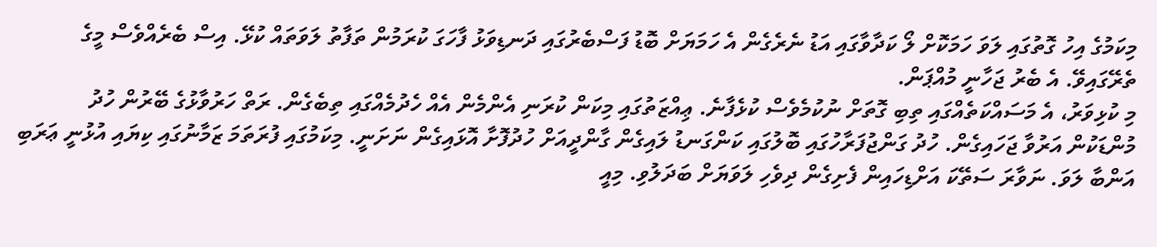މިކަމުގެ އިހު ގޮތުގައި ލަވަ ހަމަކޮށް ލޯ ކަދާވާގައި އަޑު ނެރެގެން އެ ހަމަޔަށް ބޮޑު ފަސްބެރުގައި ދަނޑިވަޅު ފާހަގަ ކުރަމުން ތަފާތު ލަވަތައް ކުޅޭ. އިސް ބެރެއްވެސް މީގެ ތެރޭގައިވޭ. އެ ބެރު ޖަހާނީ މުއްޕަން.
މި ކުޅިވަރު، އެ މަސައްކަތެއްގައި ތިބި ގޮތަށް ނުކުމެވެސް ކުޅެފާނެ. ޢިއްޒަތުގައި މިކަން ކުރަނި އެންމެން އެއް ހެދުމެއްގައި ތިބެގެން. ރަތް ހަރުވާޅުގެ ބޭރުން ހުދު މުންޑަކުން އަރުވާ ޖަހައިގެން. ހުދު ގަންޖުފަރާހުގައި ބޮލުގައި ކަންގަނޑު ލައިގެން ގާންދީއަށް ހުދުފޮށާ އޮޅައިގެން ނަށަނީ. މިކަމުގައި ފުރަތަމަ ޒަމާނުގައި ކިޔައި އުޅުނީ ޢަރަބި އަންބާ ލަވަ. ނަވާރަ ސަތޭކަ އަށްޑިހައިން ފެށިގެން ދިވެހި ލަވަޔަށް ބަދަލުވި. މިއީ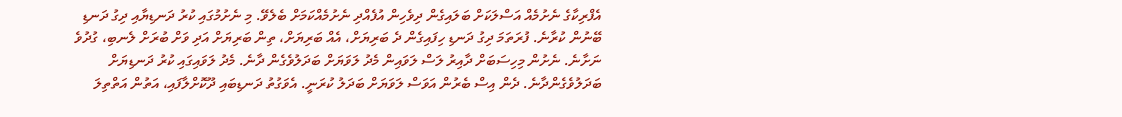އެފްރިކާގެ ނެށުމެއް އަސްލަކަށް ބަލައިގެން ދިވެހިން އުފެއްދި ނެށުމެއްކަމަށް ބެލެވޭ. މި ނެށުމުގައި ކުރު ދަނޑިޔާއި ދިގު ދަނޑި ބޭނުން ކުރާނެ. ފުރަތަމަ ދިގު ދަނޑި ހިފައިގެން ދެ ބަރިޔަށް، އެއް ބަރިޔަށް، ތިން ބަރިޔަށް އަދި ވަށް ބުރަށް ލެނބި، ގުދުވެ ނަށާނެ. ނެށުން މިހިސަބަށް ދާއިރު ލަސް ލަވައިން މެދު ލަވަޔަށް ބަދަލުވެގެން ދާނެ. މެދު ލަވައިގައި ކުރު ދަނޑިޔަށް ބަދަލުވެގެންދާނެ. ދެން އިސް ބެރުން އަވަސް ލަވަޔަށް ބަދަލު ކުރަނީ. އެވަގުތު ދަނޑިބައި ދޫކޮށްލާފައި، އަތުން އަތްތިލަ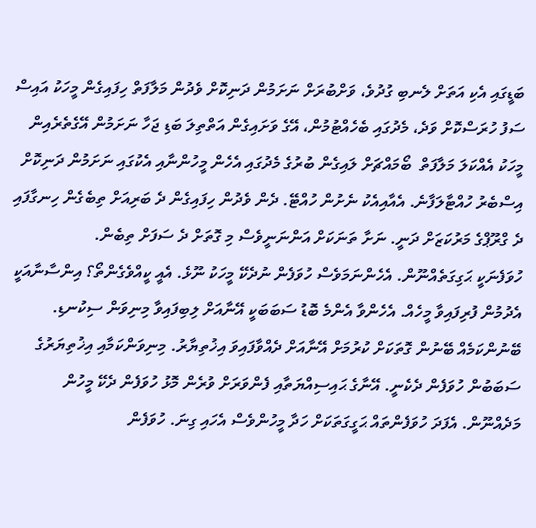ބަޑީގައި އެކި އަތަށް ލެނބި ގުދުވެ، ވަށްބުރަށް ނަށަމުން ދަނިކޮށް ވެދުން މަލާފަތް ހިފައިގެން މީހަކު އައިސް ސަފު ހުރަސްކޮށް ވަދެ، މެދުގައި ބެހެއްޓުމުން، އޭގެ ވަށައިގެން އަތްތިލަ ބަޑި ޖަހާ ނަށަމުން އޭގެތެރެއިން މީހަކު އެއްކަލަ މަލާފަތް  ބޯމައްޗަށް ލައިގެން ބުރުގެ މެދުގައި އެހެން މީހުންނާއި އެކުގައި ނަށަމުން ދަނިކޮށް އިސްބެރު ހުއްޓާލަފާނެ. އެއާއިއެކު ނެށުން ހުއްޓޭ. ދެން ވެދުން ހިފައިގެން ދެ ބަރިއަށް ތިބެގެން ހިނގާފައި ދެ ގްރޫޕްގެ މަރުކަޒަށް ދަނީ. ނަށާ ތަނަކަށް އަންނަނީވެސް މި ގޮތަށް ދެ ސަފަށް ތިބެން.
ހުވަފެނަކީ ޙަގިގަތެއްނޫން. އެހެންނަމަވެސް ހުވަފެން ނުދެކޭ މީހަކު ނޫޅެ. އެއީ ކީއްވެގެންތޯ؟ އިންސާނާއަކީ އެދުމުން ފުރިފައިވާ މީހެއް. އެހެންވާ އެންމެ ބޮޑު ސަބަބަކީ އޭނާއަށް ލިބިފައިވާ މިނިވަން ސިކުނޑި. ބޭނުންކަމެއް ބޭނުން ގޮތަކަށް ކުރުމަށް އޭނާއަށް ދެއްވާފައިވަ އިޚުތިޔާރު. މިނިވަންކަމާއި އިޚުތިޔަރުގެ ސަބަބުން ހުވަފެން ދެކެނީ. އޭނާގެ ޙައިސިއްޔަތާއި ފެންވަރަށް ވުރެން މޮޅު ހުވަފެން ދެކޭ މީހުން މަދެއްނޫން. އެފަދަ ހުވަފެންތައް ޙަގީގަތަކަށް ހަދާ މީހުންވެސް އެހައި ގިނަ. ހުވަފެން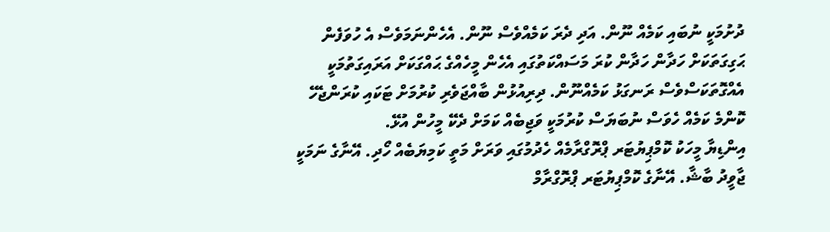ދުށުމަކީ ނުބައި ކަމެއް ނޫން. އަދި ދެރަ ކަމެއްވެސް ނޫން. އެހެންނަމަވެސް އެ ހުވަފެން ޙަގިގަތަކަށް ހަދާން ހަދާން ކުރަ މަސައްކަތުގައި އެހެން މީހެއްގެ ޙައްގަކަށް އަރައިގަތުމަކީ އެއްގޮތަކަސްވެސް ރަނގަޅު ކަމެއްނޫން. ދިރިއުޅުން ބާއްޖަވެރި ކުރުމަށް ޓަކައި ކުރަންޖެހޭ ކޮންމެ ކަމެއް ހެވަސް ނުބަޔަސް ކުރުމަކީ ވަޖިބެއް ކަމަށް ދެކޭ މީހުން އުޅޭ.
އިންޑިޔާ މީހަކު ކޮމްޕިޔުޓަރ ޕްރޮގްރާމެއް ހެދުމުގައި ވަރަށް މަތީ ކަމިޔަބެއް ހޯދި. އޭނާގެ ނަމަކީ ޖާވީދު ބާޝާ. އޭނާގެ ކޮމްޕިޔުޓަރ ޕްރޮގްރާމް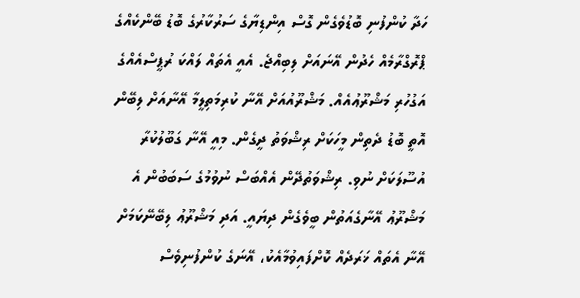ހަދާ ކުންފުނި ބޮޑުވެގެން ގޮސް އިންޑިޔާގެ ސަރުކާރުގެ ބޮޑު ބޭންކެއްގެ ޕްރޮގްރާމެއް ހެދުން އޭނައަށް ލިބިއްޖެ. އެއީ އެތައް ލައްކަ ރުޕީސްއެއްގެ އަގުހުރި މަޝްރޫޢުއެއް. މަޝްރޫއުއަށް އޭނާ ކުރިމަތިލީމާ އޭނާއަށް ލިބޭން އޮތީ ބޮޑު ދެތިން މީހަކަށް ރިޝްވަތު ދީގެން. މިއީ އޭނާ ގަބޫލުކުރާ އުސޫލަކަށް ނުވި. ރިޝްވަތުދޭން އެއްބަސް ނުވުމުގެ ސަބަބުން އެ މަޝްރޫޢު އޭނާގެއަތުން ބީވެގެން ދިޔައީ. އަދި މަޝްރޫޢު ލިބޭނޭކަމަށް އޭނާ އެތައް ޚަރަދެއް ކޮށްފައިވުމާއެކު، އޭނަގެ ކުންފުނިވެސް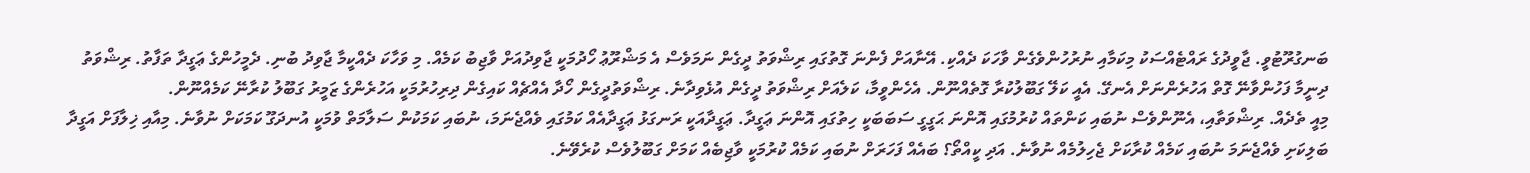ބަނގުރޫޓުވީ. ޖާވީދުގެ ރައްޓެއްސަކު މިކަމާއި ނުރުހުންވެގެން ވާހަކަ ދެއްކި. އޭނާއަށް ފެންނަ ގޮތުގައި ރިޝްވަތު ދީގެން ނަމަވެސް އެ މަޝްރޫޢު ހޯދުމަކީ ޖާވިދުއަށް ވާޖިބު ކަމެއް. މި ވަހާކަ ދެއްކީމާ ޖާވިދު ބުނި. ދެމީހުންގެ ޢަގީދާ ތަފާތު. ރިޝްވަތު ދިނީމާ ފަހުންވާނޭ ގޮތް އަހުރެންނަށް އެނގޭ. އެއީ ކަލޭ ގަބޫލުކުރާ ގޮތެއްނޫން. އެހެންވީމާ، ކަލެއަށް ރިޝްވަތު ދީގެން އުޅެވިދާނެ. ރިޝްވަތުދީގެން ހޯދާ އެއްޗެއް ކައިގެން ދިރިހުރުމަކީ އަހުރެންގެ ޒަމީރު ގަބޫލު ކުރާނޭ ކަމެއްނޫން.
މިއީ ތެދެއް. ރިޝްވަތާއި، އެނޫންވެސް ނުބައި ކަންތައް ކުރުމުގައި އޮންނަ ޙަގީގީ ސަބަބަކީ ހިތުގައި އޮންނަ ޢަގީދާ. ޢަގީދާއަކީ ރަނގަޅު ޢަގީދާއެއް ކަމުގައި ވެއްޖެނަމަ، ނުބައި ކަމަކުން ސަލާމަތް ވުމަކީ އުނދަގޫ ކަމަކަށް ނުވާނެ. މިއާއި ޚިލާފަށް އަގީދާ ބަލިކަށި ވެއްޖެނަމަ ނުބައި ކަމެއް ކުރާކަށް ޖެހިލުމެއް ނުވާނެ. އަދި ކީއްތޯ؟ ބައެއް ފަހަރަށް ނުބައި ކަމެއް ކުރުމަކީ ވާޖިބެއް ކަމަށް ގަބޫލުވެސް ކުރެވޭނެ.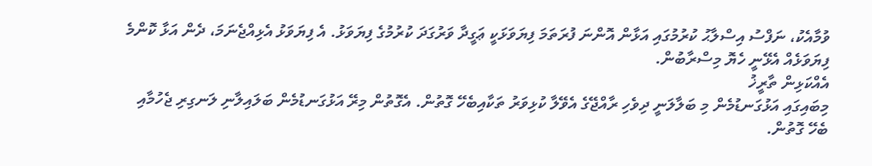ވުމާއެކު، ނަފްސު އިސްލާޙު ކުރުމުގައި އަޅާން އޮންނަ ފުރަތަމަ ފިޔަވަޅަކީ ޢަގީދާ ވަރުގަދަ ކުރުމުގެ ފިޔަވަޅު. އެ ފިޔަވަޅު އެޅިއްޖެނަމަ، ދެން އަޅާ ކޮންމެ ފިޔަވަޅެއް އެޅޭނީ ހެޔޮ މިސްރާބުން.
އެއްކަޅިން ތާރީޚު
މިބައިގައި އަޅުގަނޑުމެން މި ބަލާލަނީ ދިވެހި ރާއްޖޭގެ އެވޭލާ ކުޅިވަރު ތަކާއިބެހޭ ގޮތުން. އެގޮތުން މިރޭ އަޅުގަނޑުމެން ބަލައިލާނި ލަނގިރި ޖެހުމާއި ބެހޭ ގޮތުން.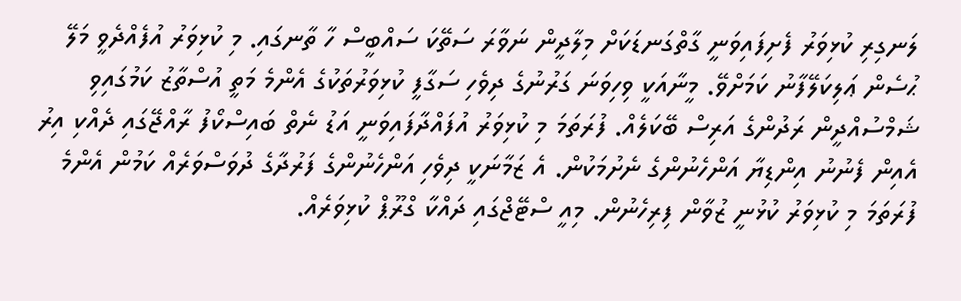ލަނގިރި ކުޅިވަރު ފެށިފައިވަނީ ގާތްގަނޑަކަށް މިލާދީން ނަވާރަ ސަތޭކަ ސައްބީސް ހާ ތާނގައި. މި ކުޅިވަރު އުފެއްދެވީ މަލޭ ޙުސެން ޢަލިކަލޭފާނު ކަމަށްވޭ. މީނާއަކީ ވިހިވަނަ ގަރުނުގެ ދިވެހި ސަގާފީ ކުޅިވަރުތަކުގެ އެންމެ މަތީ އުސްތާޒު ކަމުގައިވި ޝަމްސުއްދީން ރަދުންގެ އަރިސް ބޭކަލެއް. ފުރަތަމަ މި ކުޅިވަރު އުފައްދާފައިވަނީ އަޑު ނެތް ބައިސްކޯފު ރާއްޖޭގައި ދެއްކި އިރު އެއިން ފެނުނު އިންޑިޔާ އަންހެނުންގެ ނެށުމަކުން. އެ ޒަމާނަކީ ދިވެހި އަންހެނުންގެ ފަރުދާގެ ދުވަސްވަރެއް ކަމުން އެންމެ ފުރަތަމަ މި ކުޅިވަރު ކުޅުނީ ޒުވާން ފިރިހެނުން. މިއީ ސްޓޭޖްގައި ދައްކާ ގްރޫޕް ކުޅިވަރެއް.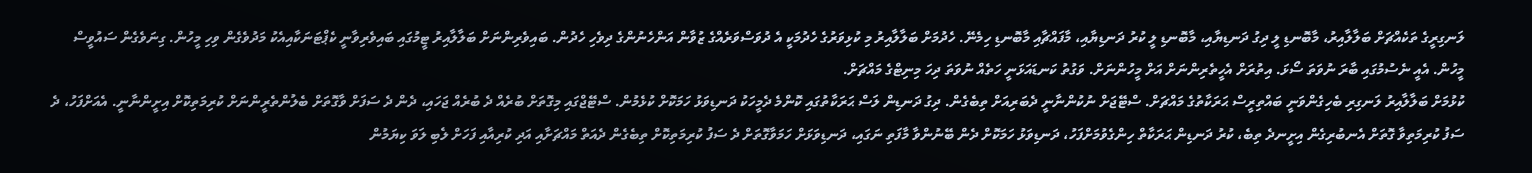ލަނގިރީގެ ތަކެއްޗަށް ބަލާލާއިރު، މާބޮނޑި ލީ ދިގު ދަނޑިޔާއި، މާބޮނޑި ލީ ކުރު ދަނޑިޔާއި، މާފައްޗާއި މާބޮނޑި ހިމެނޭ. ހެދުމަށް ބަލާލާއިރު މި ކުޅިވަރުގެ ހެދުމަކީ އެ ދުވަސްވަރެއްގެ ޒުވާން އަންހެނުންގެ ދިވެހި ހެދުން. ބައިވެރިންނަށް ބަލާލާއިރު ޓީމުގައި ބައިވެރިވާނީ ކެޕްޓަނަކާއިއެކު މަދުވެގެން ވިހި މީހުން. ގިނަވެގެން ސައުވީސް މީހުން. އެއީ ނެސުމުގައި ބާރަ ނުވަތަ ސޯޅަ. އިތުރަށް އެހީތެރިންނަށް އަށް މީހުންނަށް. ވަގުތު ކަނޑައަޅަނީ ހަތެއް ނުވަތަ ދިހަ މިނިޓްގެ މައްޗަށް.
ކުޅުމަށް ބަލާލާއިރު ލަނގިރި ބެހިގެންވަނީ ބައްތިރީސް ޙަރަކާތުގެ މައްޗަށް. ސްޓޭޖަށް ނުކުންނާނީ ދެބަރިއަށް ތިބެގެން. ދިގު ދަނޑިން ލަސް ޙަރަކާތުގައި ކޮންމެ ދެމީހަކު ދަނޑިވަޅު ހަމަކޮށް ކުޅެމުން. ސްޓޭޖްގައި މިގޮތަށް ބުރެއް ދެ ބުރެއް ޖަހައި، ދެން ދެ ސަފަށް ވާގޮތަށް ބެލުންތެރީންނަށް ކުރިމަތިކޮށް އިށީންނާނީ. އެއަށްފަހު، ދެ ސަފު ކުރިމަތިވާ ގޮތަށް އެނބުރިގެން އިށީނދެ ތިބެ، ކުރު ދަނޑިން ޙަރަކާތް ހިންގެވުމަށްފަހު، ދަނޑިވަޅު ހަމަކޮށް ދެން ބޭނުންވާ މާފަތި ނަގައި، ދަނޑިވަޅަށް ހަމަވާގޮތަށް ދެ ސަފު ކުރިމަތިކޮށް ތިބެގެން ދެއަތް މައްޗަށާއި އަދި ކުރިއާއި ފަހަށް ލެބި ލަވަ ކިޔަމުން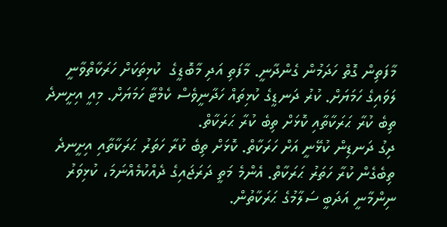މާފަތިން ގޮތް ހަދަމުން ގެންދާނީ. މާފަތި އަދި މާބޮޑީގެ  ކުޅިތަކަށް ހަރަކާތްވާނީ ލަވައިގެ ހަމަޔަށް. ކުރު ދަނޑީގެ ކުޅިތައް ހަދާނީވެސް ކެމްޓާ ހަމަޔަށް. މިއީ އިށީނދެ ތިބެ ކުރާ ޙަރަކާތާއި ކޮޅަށް ތިބެ ކުރާ ޙަރަކާތް.
ދިގު ދަނޑިން ކުޅޭނީ އަށް ހަރަކާތް. ކޮޅަށް ތިބެ ކުރާ ހަތަރު ޙަރަކާތާއި އިށީނދެ ތިބެގެން ކުރާ ހަތަރު ޙަރަކާތް. އެންމެ މަތީ ދަރަޖައިގެ ދެއްކުމެއްނަމަ، ކުޅިވަރު ނިންމާނީ އަދަބީ ސަލާމުގެ ޙަރަކާތުން.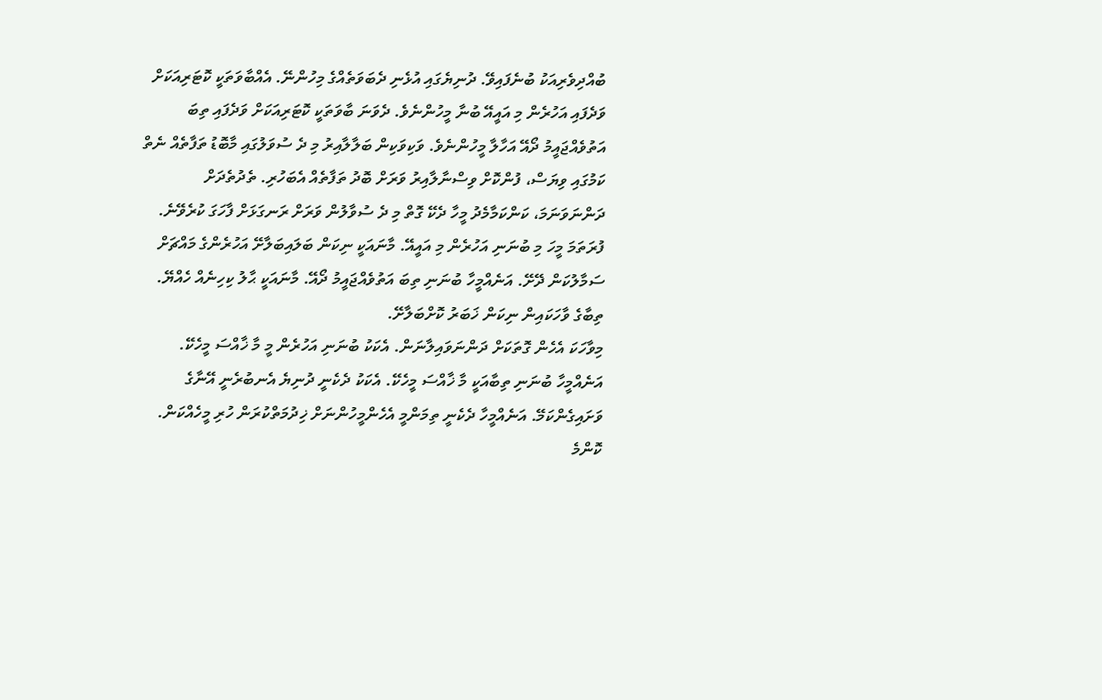ބުއްދިވެރިއަކު ބުނެފައިވޭ. ދުނިޔެގައި އުޅެނި ދެބަވަތެއްގެ މިހުންނޭ. އެއްބާވަތަކީ ކޮޓަރިއަކަށް ވަދެފައި އަހުރެން މި އައީއޭ ބުނާ މީހުންނެވެ. ދެވަނަ ބާވަތަކީ ކޮޓަރިއަކަށް ވަދެފައި ތިބަ އަތުވެއްޖައީމު ދޯއޭ އަހާލާ މީހުންނެވެ. ވަކިވަކިން ބަލާލާއިރު މި ދެ ސުވަލުގައި މާބޮޑު ތަފާތެއް ނެތް ކަމުގައި ވިޔަސް، ފުންކޮށް ވިސްނާލާއިރު ވަރަށް ބޮދު ތަފާތެއް އެބަހުރި. ތެދުތެދަށް ދަންނަވަނަމަ، ކަންކަމާމެދު މީހާ ދެކޭ ގޮތް މި ދެ ސުވާލުން ވަރަށް ރަނގަޅަށް ފާހަގަ ކުރެވޭނެ. ފުރަތަމަ މީހަ މި ބުނަނި އަހުރެން މި އައީއޭ. މާނައަކީ ނިކަން ބަލައިބަލާށޭ އަހުރެންގެ މައްޗަށް ސަމާލުކަން ދޭށޭ. އަނެއްމީހާ ބުނަނި ތިބަ އަތުވެއްޖައީމު ދޯއޭ. މާނައަކީ ޙާލު ކިހިނެއް ހެއްޔޭ. ތިބާގެ ވާހަކައިން ނިކަން ޚަބަރު ކޮށްބަލާށޭ.
މިވާހަކަ އެހެން ގޮތަކަށް ދަންނަވައިލާނަން. އެކަކު ބުނަނި އަހުރެން މީ މާ ޚާއްސަ މީހެކޭ. އަނެއްމީހާ ބުނަނި ތިބާއަކީ މާ ޚާއްސަ މީހެކޭ. އެކަކު ދެކެނީ ދުނިޔެ އެނބުރެނީ އޭނާގެ ވަށައިގެންކަމޭ. އަނެއްމީހާ ދެކެނީ ތިމަންމީ އެހެންމީހުންނަށް ޚިދުމަތްކުރަން ހުރި މީހެއްކަން.
ކޮންމެ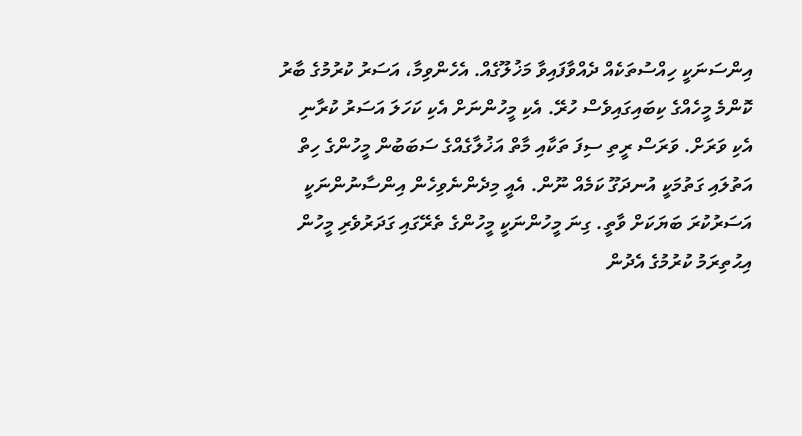އިންސަނަކީ ހިއްސުތަކެއް ދެއްވާފައިވާ މަޚުލޫގެއް. އެހެންވިމާ، އަސަރު ކުރުމުގެ ބާރު ކޮންމެ މީހެއްގެ ކިބައިގައިވެސް ހުރޭ. އެކި މީހުންނަށް އެކި ކަހަލަ އަސަރު ކުރާނި އެކި ވަރަށް. ވަރަސް ރީތި ސިފަ ތަކާއި މާތް އަޚުލާގެއްގެ ސަބަބުން މީހުންގެ ހިތް އަތުލައި ގަތުމަކީ އުނދަގޫ ކަމެއް ނޫން. އެއީ މިދެންނެވިހެން އިންސާނުންނަކީ އަސަރުކުރަ ބަޔަކަށް ވާތީ. ގިނަ މީހުންނަކީ މީހުންގެ ތެރޭގައި ގަދަރުވެރި މީހުން އިޙުތިރަމު ކުރުމުގެ އެދުން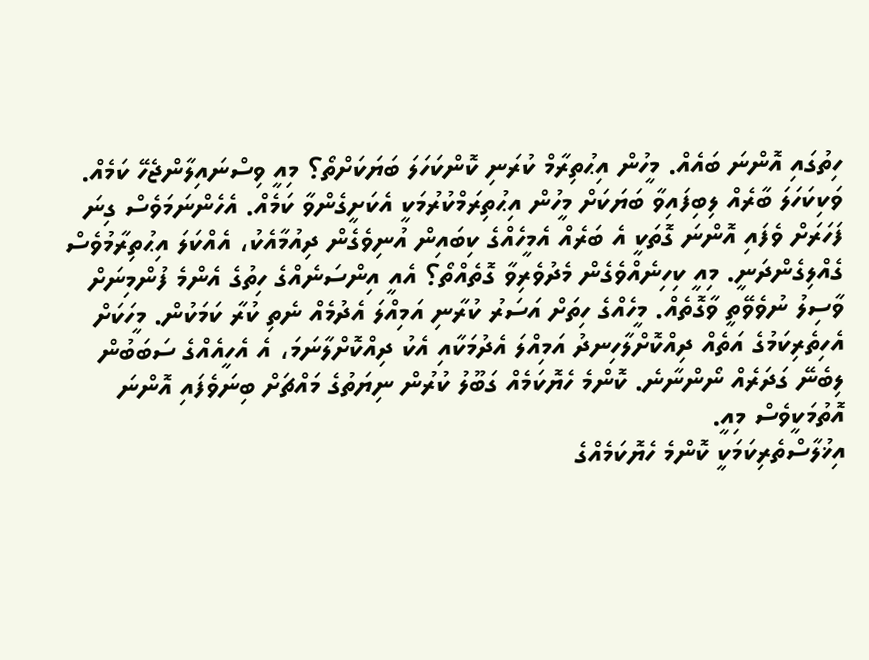ހިތުގައި އޮންނަ ބައެއް. މީހުން އިޙުތިރާމް ކުރަނި ކޮންކަހަލަ ބަޔަކަށްތޯ؟ މިއީ ވިސްނައިލާންޖެހޭ ކަމެއް.
ވަކިކަހަލަ ބާރެއް ލިބިފައިވާ ބަޔަކަށް މީހުން އިޙުތިރަމްކުރުމަކީ އެކަށީގެންވާ ކަމެއް. އެހެންނަމަވެސް ގިނަ ފަހަރަށް ވެފައި އޮންނަ ގޮތަކީ އެ ބަރެއް އެމީހެއްގެ ކިބައިން އުނިވެގެން ދިއުމާއެކު، އެއްކަލަ އިޙުތިރާމުވެސް ގެއްލިގެންދަނީ. މިއީ ކިހިނެއްވެގެން މެދުވެރިވާ ގޮތެއްތޯ؟ އެއީ އިންސަނެއްގެ ހިތުގެ އެންމެ ފުންމިނަށް ވާސިލު ނުވެވޭތީ ވާގޮތެއް. މީހެއްގެ ހިތަށް އަސަރު ކުރާނި އަމިއްލަ އެދުމެއް ނެތި ކުރާ ކަމަކުން. މީހަކަށް އެހިތެރިކަމުގެ އަތެއް ދިއްކޮށްލާހިނދު އަމިއްލަ އެދުމަކާއި އެކު ދިއްކޮށްލާނަމަ، އެ އެހީއެއްގެ ސަބަބުން ލިބެނޭ ގަދަރެއް ނޯންނާނެ. ކޮންމެ ހެޔޮކަމެއް ގަބޫލު ކުރުން ނިޔަތުގެ މައްޗަށް ބިނަވެފައި އޮންނަ އޮތުމަކީވެސް މިއީ.
އިޚުލާސްތެރިކަމަކީ ކޮންމެ ހެޔޮކަމެއްގެ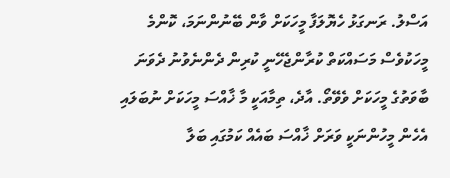އަސްލު. ރަނގަޅު ހެޔޮލަފާ މީހަކަށް ވާން ބޭނުންނަމަ، ކޮންމެ މީހަކުވެސް މަސައްކަތް ކުރާންޖެހޭނީ ކުރިން ދެންނެވުނު ދެވަނަ ބާވަތުގެ މީހަކަށް ވެވޭތޯ. އާދެ، ތިމާއަކީ މާ ޚާއްސަ މީހަކަށް ނުބަލައި އެހެން މީހުންނަކީ ވަރަށް ޚާއްސަ ބައެއް ކަމުގައި ބަލާ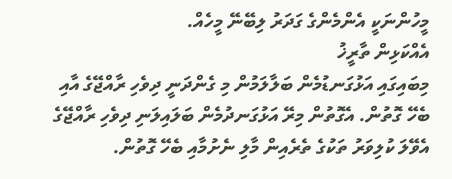މީހުންނަކީ އެންމެންގެ ގަދަރު ލިބޭނޭ މީހެއް.
އެއްކަޅިން ތާރީޚު
މިބައިގައި އަޅުގަނޑުމެން ބަލާލަމުން މި ގެންދަނީ ދިވެހި ރާއްޖޭގެ އާއި ބެހޭ ގޮތުން. އެގޮތުން މިރޭ އަޅުގަނދުމެން ބަލައިލަނި ދިވެހި ރާއްޖޭގެ އެވޭލަ ކުލިވަރު ތަކުގެ ތެރެއިން މާލި ނެށުމާއި ބެހޭ ގޮތުން.